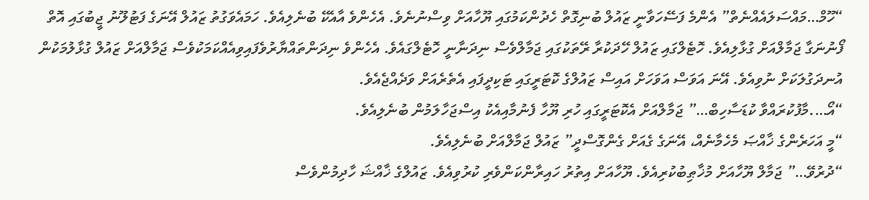“ހޫމް…މައްސަލައެއްނެތް” އެންމެ ފަސޭހަވާނީ ޒައުލް ބުނިގޮތް ހެދުންކަމުގައި ޔޫހާއަށް ވިސްނުނެވެ. އެހެންވެ އާއެކޭ ބުނެލިއެވެ. ހަމައެވަގުތު ޒައުލް އޭނަގެ ފަޓުލޫނު ޖީބުގައި އޮތް ފޯނުނަގާ ޖަމާލްއަށް ގުޅާލިއެވެ. ހޮޓެލްގައި ޒައުލް ހޭދަކުރާ ރޭތަކުގައި ޖަމާލްވެސް ނިދަނާނީ ހޮޓެލްގައެވެ. އެހެންވެ ނިދަންތައްޔާރުވެފައިވިއެއްކަމަކުވެސް ޖަމާލްއަށް ޒައުލް ގުޅާލުމަކުން އުނދަގުލަކަށް ނުވިއެވެ. އޭނަ އަވަސް އަވަހަށް އައިސް ޒައުލްގެ ކޮޓަރީގައި ޓަކިދީފައި އެތެރެއަށް ވަދެއްޖެއެވެ.
“އޯ….މާފުކުރައްވާ ކުޑަސާހިބް…” ޖަމާލްއަށް އެކޮޓަރީގައި ހުރި ޔޫހާ ފެނުމާއިއެކު އިސްޖަހާލަމުން ބުނެލިއެވެ.
“މީ އަހަރެންގެ ޚާއްޞަ މެހެމާނެއް، އޭނަގެ ގެއަށް ގެންގޮސްދީ” ޒައުލް ޖަމާލްއަށް ބުނެލިއެވެ.
“ދުރުވޭ…” ޖަމާލް ޔޫހާއަށް މުޚާޠިބުކުރިއެވެ. ޔޫހާއަށް އިތުރު ހައިރާންކަންވެރި ކުރުވިއެވެ. ޒައުލްގެ ޚާއްޝަ ހާދިމުންވެސް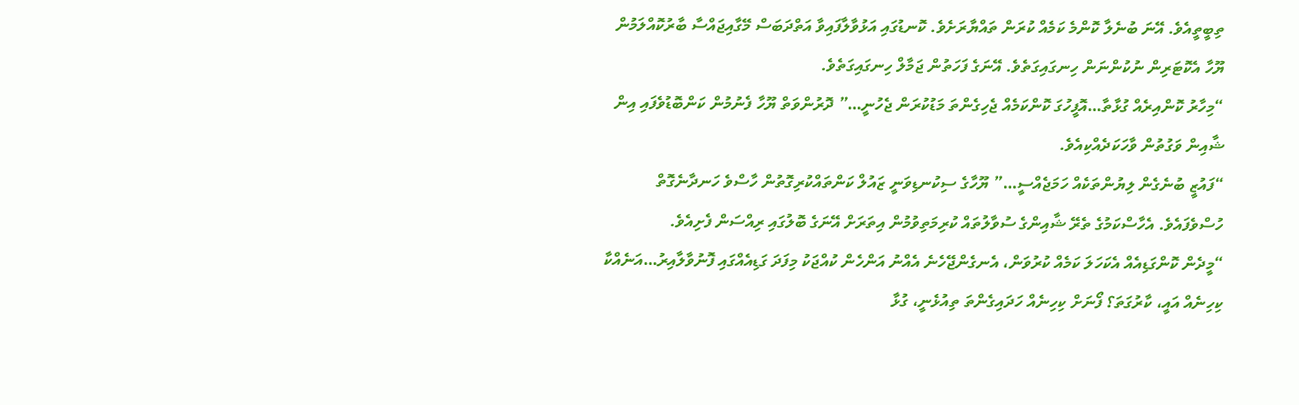ތިބީތީއެވެ. އޭނަ ބުނެލާ ކޮންމެ ކަމެއް ކުރަން ތައްޔާރަށެވެ. ކޮނޑުގައި އަޅުވާލާފައިވާ އަތްދަބަސް މޭގާއިޖައްސާ ބާރުކޮއްލަމުން ޔޫހާ އެކޮޓަރިން ނުކުންނަން ހިނގައިގަތެވެ. އޭނަގެ ފަހަތުން ޖަމާލް ހިނގައިގަތެވެ.
“މިހާރު ކޮންއިރެއް ގުޅާތާ…އޮފީހުގަ ކޮންކަމެއް ޖެހިގެންތަ މަޑުކުރަން ޖެހުނީ…” ދޮރުންވަތް ޔޫހާ ފެނުމުން ކަންބޮޑުވެފައި އިން ޝާއިން ވަގުތުން ވާހަކަދެއްކިއެވެ.
“ފައުޒީ ބުނެގެން ލިޔުންތަކެއް ހަމަޖެއްސީ…” ޔޫހާގެ ސިކުނޑިވަނީ ޒައުލް ކަންތައްކުރިގޮތުން ހާސްވެ ހަނދާނެގޮތް ހުސްވެފައެވެ. އެހާސްކަމުގެ ތެރޭ ޝާއިންގެ ސުވާލުތައް ކުރިމަތިވުމުން އިތަރަށް އޭނަގެ ބޮލުގައި ރިއްސަން ފެށިއެވެ.
“މީދެން ކޮންގަޑިއެއް އެކަހަލަ ކަމެއް ކުރުވަން، އެނގެންޖޭހެނެ އެއްނު އަންހެން ކުއްޖަކު މިފަދަ ގަޑިއެއްގައި ފޮނުވާލާއިރު…އަނެއްކާ ކިހިނެއް އައީ، ކާރުގަތަ؟ ފޯނަށް ކިހިނެއް ހަދައިގެންތަ ތިއުޅެނީ، ގުޅާ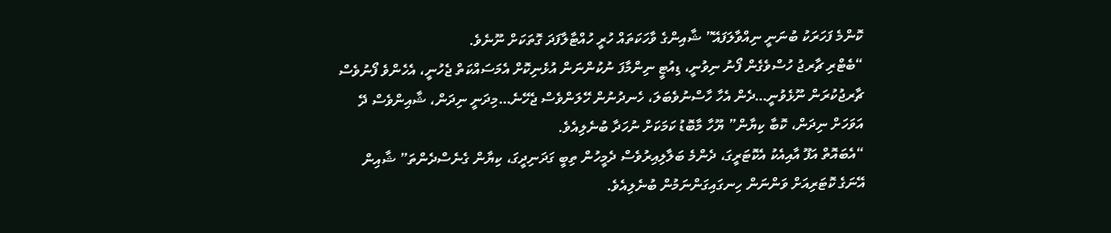ކޮންމެ ފަހަރަކު ބުނަނީ ނިއްވާލަފައޭ” ޝާއިންގެ ވާހަކަތައް ހުރީ ހުއްޓާލާފަދަ ގޮތަކަށް ނޫނެވެ.
“ބެޓްރި ޗާރޖު ހުސްވެގެން ފޯނު ނިވުނީ، ޑިއުޓީ ނިންމާފަ ނުކުންނަން އުޅެނިކޮށް އެމަސައްކަތް ޖެހުނީ، އެހެންވެ ފޯނުވެސް ޗާރޖުކުރަން ނޫޅެވުނީ…ދެން އެހާ ހާސްނުވެބަލަ، ހެނދުނުން ހޭލަންވެސް ޖެހޭނެ…މިދަނީ ނިދަން، ޝާއިންވެސް ދޭ އަވަހަށް ނިދަން، ކޮބާ ކިޔާން” ޔޫހާ މާބޮޑު ކަމަކަށް ނުހަދާ ބުނެލިއެވެ.
“އެބައޮތް އަފޫ އާއިއެކު އެކޮޓަރީގަ، ދެންމެ ބަލާލިއިރުވެސް ދެމީހުން ތިބީ ގަދަނިދީގަ، ކިޔާން ގެނެސްދެންތަ” ޝާއިން އޭނަގެ ކޮޓަރިއަށް ވަންނަން ހިނގައިގަންނަމުން ބުނެލިއެވެ.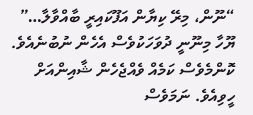“ނޫން، މިރޭ ކިޔާން އަފޫކައިރީ ބާއްވާލާ…” ޔޫހާ މިނޫނީ ދުވަހަކުވެސް އެހެން ނުބުނެއެވެ. ކޮންމެވެސް ކަމެއް ވެއްޖެހެން ޝާއިންއަށް ހީވިއެވެ. ނަމަވެސް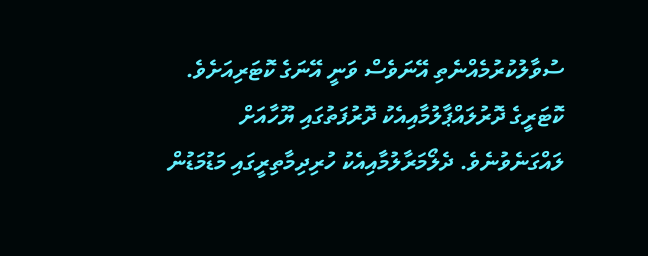ސުވާލުކުރުމެއްނެތި އޭނަވެސް ވަނީ އޭނަގެ ކޮޓަރިއަށެވެ.
ކޮޓަރީގެ ދޮރުލައްޕާލުމާއިއެކު ދޮރުފަތުގައި ޔޫހާއަށް ލައްގަނެވުނެވެ. ދެލޯމަރާލުމާއިއެކު ހުރިދިމާތިރީގައި މަޑުމަޑުން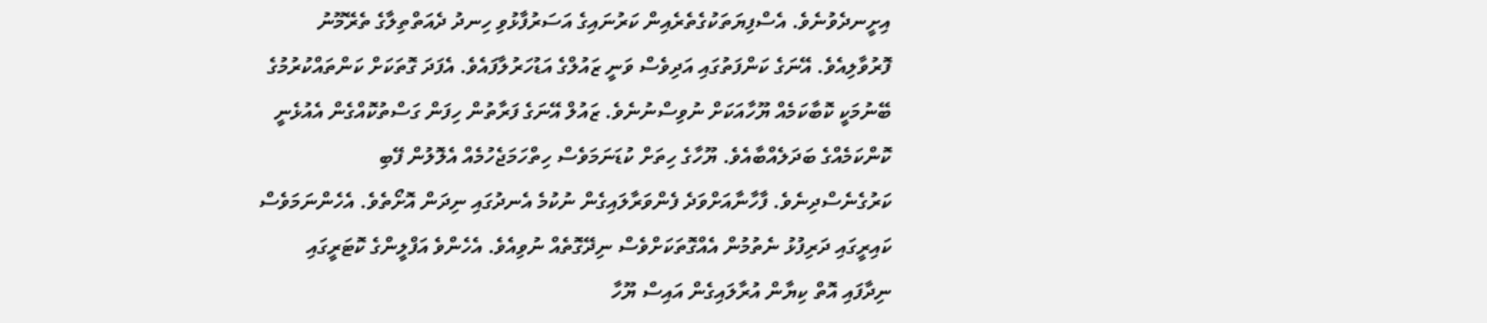އިށީނދެވުނެވެ. އެސްފިޔަތަކުގެތެރެއިން ކަރުނައިގެ އަސަރުފާޅުވި ހިނދު ދެއަތްތިލާގެ ތެރޭމޫނު ފޮރުވާލިއެވެ. އޭނަގެ ކަންފަތުގައި އަދިވެސް ވަނީ ޒައުލްގެ އަޑުހަރުލާފައެވެ. އެފަދަ ގޮތަކަށް ކަންތައްކުރުމުގެ ބޭނުމަކީ ކޮބާކަމެއް ޔޫހާއަކަށް ނުވިސްނުނެވެ. ޒައުލް އޭނަގެ ފަރާތުން ހިފަން ގަސްތުކޮއްގެން އެއުޅެނީ ކޮންކަމެއްގެ ބަދަލެއްބާއެވެ. ޔޫހާގެ ހިތަށް ކުޑަނަމަވެސް ހިތްހަމަޖެހުމެއް އެލޮލުން ފޭބި ކަރުގެނެސްދިނެވެ. ފާހާނާއަށްވަދެ ފެންވަރާލައިގެން ނުކުމެ އެނދުގައި ނިދަން އޮށޯތެވެ. އެހެންނަމަވެސް ކައިރީގައި ދަރިފުޅު ނެތުމުން އެއްގޮތަކަށްވެސް ނިދޭގޮތެއް ނުވިއެވެ. އެހެންވެ އަފްލީންގެ ކޮޓަރީގައި ނިދާފައި އޮތް ކިޔާން އުރާލައިގެން އައިސް ޔޫހާ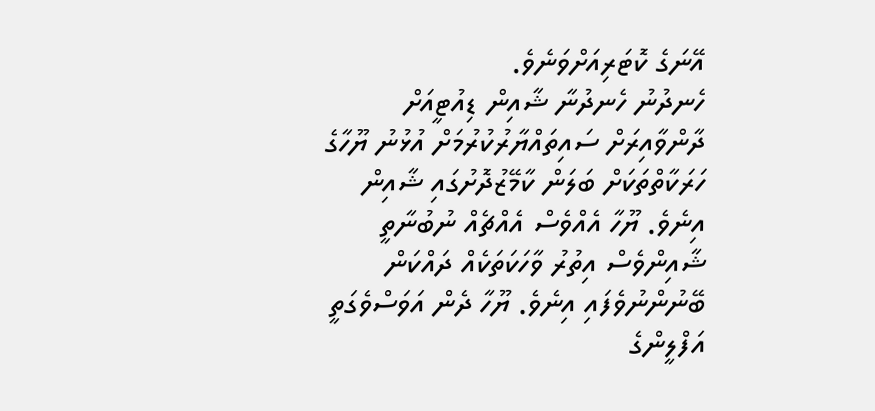އޭނަގެ ކޮޓަރިއަށްވަނެވެ.
ހެނދުނު ހެނދުނާ ޝާއިން ޑިއުޓީއަށް ދާންވާއިރަށް ސައިތައްޔާރުކުރުމަށް އުޅުނު ޔޫހާގެ ހަރަކާތްތަކަށް ބަލަން ކާމޭޒުދޮށުގައި ޝާއިން އިނެވެ. ޔޫހާ އެއްވެސް އެއްޗެއް ނުބުނާތީ ޝާއިންވެސް އިތުރު ވާހަކަތަކެއް ދައްކަން ބޭނުންނުވެފައި އިނެވެ. ޔޫހާ ދެން އަވަސްވެގަތީ އަފްލީންގެ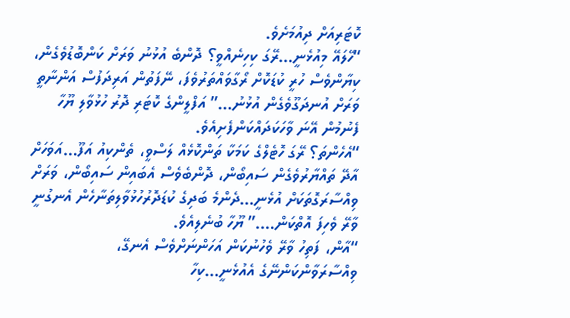ކޮޓަރިއަށް ދިއުމަށެވެ.
“ހޭލައޭ މިއުޅެނީ…ރޭގަ ކިހިނެއްވީ؟ ދޮންބެ އުޅުނު ވަރަށް ކަންބޮޑުވެގެން، ކިޔާންވެސް ހުރީ ކުޑަކޮށް ރޯގާވައްތަރުވެފަ، ނޭފަތުން އަރިދަފުސް އަންނާތީ ވަރަށް އުނދަގޫވެގެން އުޅުނު…” އަފްލީންގެ ކޮޓަރި ދޮރު ހުޅުވާލި ޔޫހާ ފެނުމުން އޭނަ ވާހަކަދައްކަންފެށިއެވެ.
“އެހެންތަ؟ ރޭގަ ހޮޓެލްގެ ކަމަކާ ތަންކޮޅެއް ލަސްވީ، ތެންކިއު އަފޫ…އަވަހަށް އާދޭ ތައްޔާރުވެގެން ސައިބޯން، ދޮންބެވެސް އެބައިން ސައިބޯން، ވަރަށް ވިއްސާރަގޮތަކަށް އުޅެނީ…ދެންމެ ބަދިގެ ކުޑަދޮރުހުޅުވާލިތަނާހެން އެނގުނީ ވާރޭ ވެހިފަ އޮތްކަން….” ޔޫހާ ބުނެލިއެވެ.
“އާން، ފަތިހު ވާރޭ ވެހުނުކަން އަހަންނަށްވެސް އެނގޭ، ވިއްސާރަވާންކަންނޭގެ އެއުޅެނީ…ކިހާ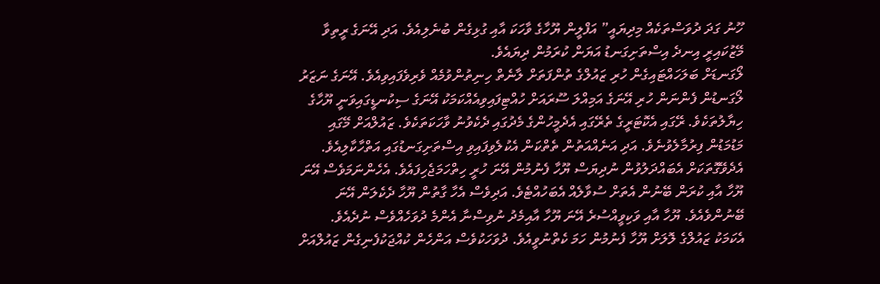ހޫނު ގަދަ ދުވަސްތަކެއް މިދިޔައީ” އަފްލީން ޔޫހާގެ ވާހަކަ އާއި ގުޅިގެން ބުނެލިއެވެ. އަދި އޭނަގެ ރީތިވާ މޭޒުކައިރީ އިނދެ އިސްތަށިގަނޑު އަޔަން ކުރަމުން ދިޔައެވެ.
ލޯގަނޑަށް ބަލަހައްޓައިގެން ހުރި ޒައުލްގެ ތުންފަތަށް ލާނެތް ހިނިތުންވުމެއް ވެރިވެފައިވިއެވެ. އޭނަގެ ނަޒަރު ލޯގަނޑުން ފެންނަން ހުރި އޭނަގެ އަމިއްލަ ސޫރައަށް ހުއްޓިފައިވިއެއްކަމަކު އޭނަގެ ސިކުނޑީގައިވަނީ ޔޫހާގެ ހިޔާލުތަކެވެ. ރޭގައި އެކޮޓަރީގެ ތެރޭގައި އެދެމީހުންގެ މެދުގައި ދެކެވުނު ވާހަކަތަކެވެ. ޒައުލްއަށް މޭގައި މަޑުމަޑުން ފިރުމާލެވުނެވެ. އަދި އަނެއްއަތުން ތެތްކަން އެކުލެވިފައިވި އިސްތަށިގަނޑުގައި އަތްހާކާލިއެވެ. އެދެވޭގޮތަކަށް އެބައްދަލުވުން ނުދިޔަސް ޔޫހާ ފެނުމުން އޭނަ ހުރީ ހިތްހަމަޖެހިފައެވެ. އެހެންނަމަވެސް އޭނަ ޔޫހާ އާއި ކުރަން ބޭނުން އެތަށް ސުވާލެއް އެބަހުއްޓެވެ. އަދިވެސް އެހާ ގާތުން ޔޫހާ ދެކެލަން އޭނަ ބޭނުންވެއެވެ. ޔޫހާ އާއި ވަކިވީއްސުރެ އޭނަ ޔޫހާ އާއިމެދު ނުވިސްނާ އެންމެ ދުވަހެއްވެސް ނުދެއެވެ. އެކަމަކު ޒައުލްގެ ލޮލަށް ޔޫހާ ފެނުމުން ހަމަ ކެތްނުވީއެވެ. ދުވަހަކުވެސް އަންހެން ކުއްޖަކުފެނިގެން ޒައުލްއަށް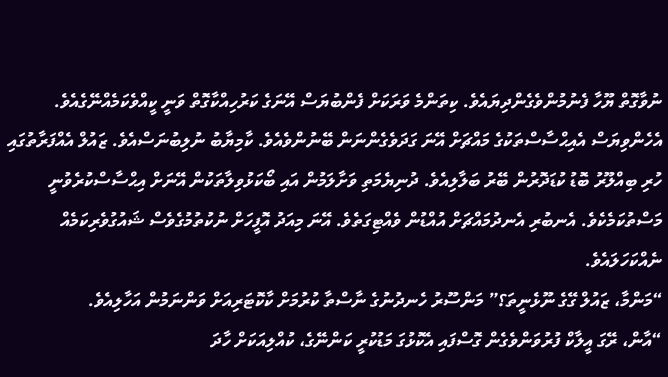ނުވާގޮތް ޔޫހާ ފެނުމުންވެގެންދިޔައެވެ. ކިތަންމެ ވަރަކަށް ފެންބުޔަސް އޭނަގެ ކަރުހިއްކާގޮތް ވަނީ ކީއްވެކަމެއްނޭގެއެވެ. އެހެންވިޔަސް އެއިޙްސާސްތަކުގެ މައްޗަށް އޭނަ ގަދަވެގެންނަން ބޭނުންވެއެވެ. ކާމިޔާބު ނުލިބުނަސްއެވެ. ޒައުލް އެއްފަރާތުގައި ހުރި ބިއްލޫރު ބޮޑު ކުޑަދޮރުން ބޭރު ބަލާލިއެވެ. ދުނިޔެމަތި ވަށާލަމުން އައި ބޯކަޅުވިލާތަކުން އޭނަށް އިޙްސާސްކުރެވުނީ މަސްތުކަމެކެވެ. އެނބުރި އެނދުމައްޗަށް އުއްޑުން ވެއްޓިގަތެވެ. އޭނަ މިއަދު އޮފީހަށް ނުކުތުމުގެވެސް ޝައުގުވެރިކަމެއް ނެއްކަހަލައެވެ.
“މަންމާ، ޒައުލް ގޭގެ ނޫޅެނީތަ؟” މަންސޫރު ހެނދުނުގެ ނާސްތާ ކުރުމަށް ކާކޮޓަރިއަށް ވަންނަމުން އަހާލިއެވެ.
“އާން، ރޭގަ އީލާކް ފުރުވަންވެގެން ގޮސްފައި އެކޮޅުގަ މަޑުކުރީ ކަންނޭގެ، ކުއްލިއަކަށް ހާދަ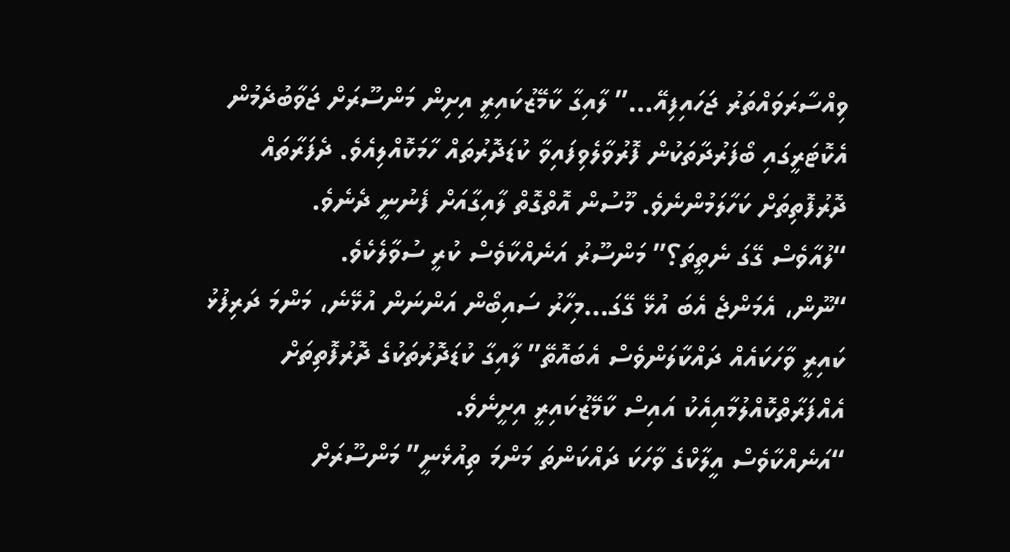ވިއްސާރަވައްތަރު ޖަހައިފިއޭ…” ލާއިގާ ކާމޭޒުކައިރީ އިށިން މަންސޫރަށް ޖަވާބުދެމުން އެކޮޓަރީގައި ބޯފަރުދާތަކުން ފޮރުވާލެވިފައިވާ ކުޑަދޮރުތައް ހާމަކޮއްލިއެވެ. ދެފަރާތައް ދޮރުފޮތިތަށް ކަހާލަމުންނެވެ. މޫސުން އޮތްގޮތް ލާއިގާއަށް ފެނުނީ ދެނެވެ.
“ލުއާވެސް ގޭގަ ނެތީތަ؟” މަންސޫރު އަނެއްކާވެސް ކުރީ ސުވާލެކެވެ.
“ނޫން، އެމަންޖެ އެބަ އުޅޭ ގޭގަ…މިހާރު ސައިބޯން އަންނަން އުޅޭނެ، މަންމަ ދަރިފުޅު ކައިރީ ވާހަކައެއް ދައްކާލަންވެސް އެބައޮތޭ” ލާއިގާ ކުޑަދޮރުތަކުގެ ދޮރުފޮތިތަށް އެއްފަރާތްކޮއްލުމާއިއެކު އައިސް ކާމޭޒުކައިރީ އިށީނެވެ.
“އަނެއްކާވެސް އީލާކްގެ ވާހަކަ ދައްކަންތަ މަންމަ ތިއުޅެނީ” މަންސޫރަށް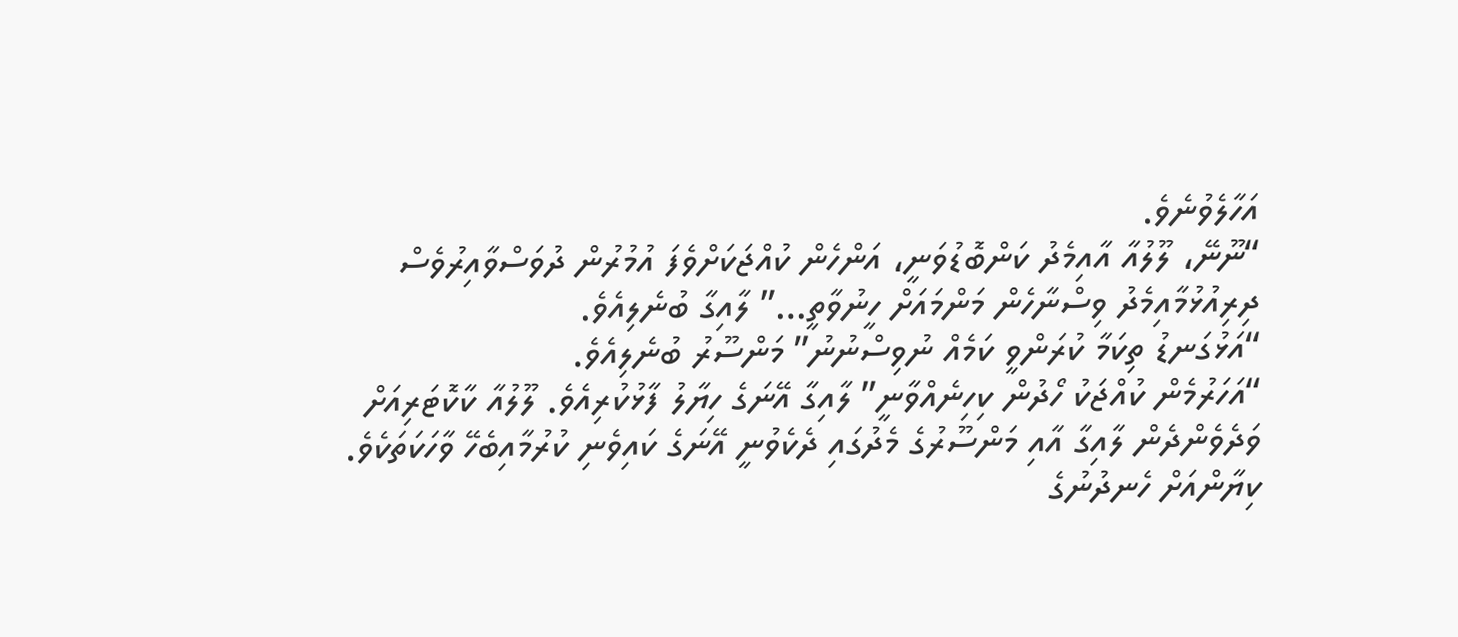އަހާލެވުނެވެ.
“ނޫނޭ، ލޫލުއާ އާއިމެދު ކަންބޮޑުވަނީ، އަންހެން ކުއްޖަކަށްވެފަ އުމުރުން ދުވަސްވާއިރުވެސް ދިރިއުޅުމާއިމެދު ވިސްނާހެން މަންމައަށް ހީނުވާތީ…” ލާއިގާ ބުނެލިއެވެ.
“އަޅުގަނޑު ތިކަމާ ކުރަންވީ ކަމެއް ނުވިސްނުނު” މަންސޫރު ބުނެލިއެވެ.
“އަހަރުމެން ކުއްޖަކު ހޯދުން ކިހިނެއްވާނީ” ލާއިގާ އޭނަގެ ހިޔާލު ފާޅުކުރިއެވެ. ލޫލުއާ ކާކޮޓަރިއަށް ވަދެވެންދެން ލާއިގާ އާއި މަންސޫރުގެ މެދުގައި ދެކެވުނީ އޭނަގެ ކައިވެނި ކުރުމާއިބެހޭ ވާހަކަތަކެވެ.
ކިޔާންއަށް ހެނދުނުގެ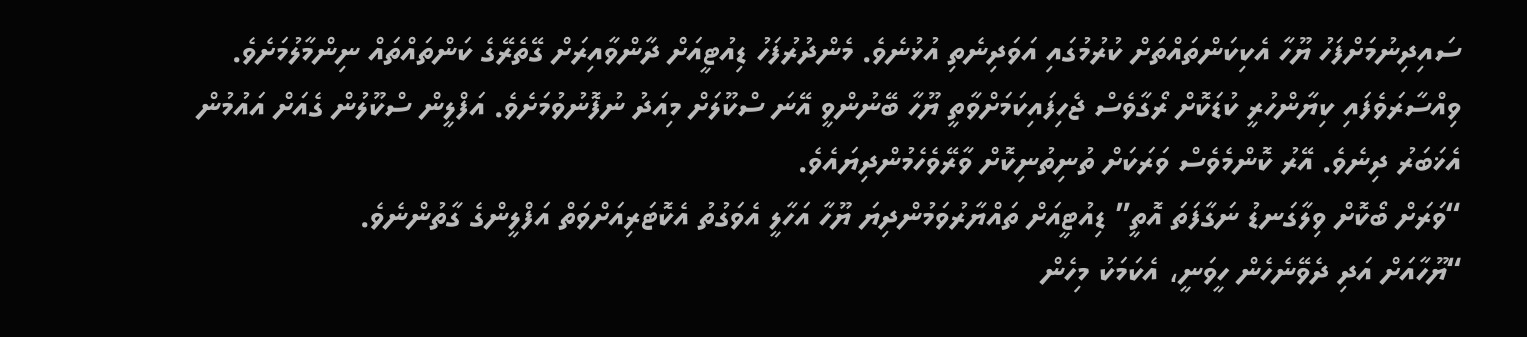ސައިދިނުމަށްފަހު ޔޫހާ އެކިކަންތައްތަށް ކުރުމުގައި އަވަދިނެތި އުޅުނެވެ. މެންދުރުފަހު ޑިއުޓީއަށް ދާންވާއިރަށް ގޭތެރޭގެ ކަންތައްތައް ނިންމާލުމަށެވެ. ވިއްސާރަވެފައި ކިޔާންހުރީ ކުޑަކޮށް ރޯގާވެސް ޖެހިފައިކަމަށްވާތީ ޔޫހާ ބޭނުންވީ އޭނަ ސްކޫލަށް މިއަދު ނުފޮނުވުމަށެވެ. އަފްލީން ސްކޫލުން ގެއަށް އައުމުން އެޚަބަރު ދިނެވެ. އޭރު ކޮންމެވެސް ވަރަކަށް ތުނިތުނިކޮށް ވާރޭވެހެމުންދިޔައެވެ.
“ވަރަށް ބޯކޮށް ވިލާގަނޑު ނަގާފަތަ އޮތީ” ޑިއުޓީއަށް ތައްޔާރުވަމުންދިޔަ ޔޫހާ އަހާލީ އެވަގުތު އެކޮޓަރިއަށްވަތް އަފްލީންގެ ގާތުންނެވެ.
“ޔޫހާއަށް އަދި ދެވޭނެހެން ހީވަނީ، އެކަމަކު މިހެން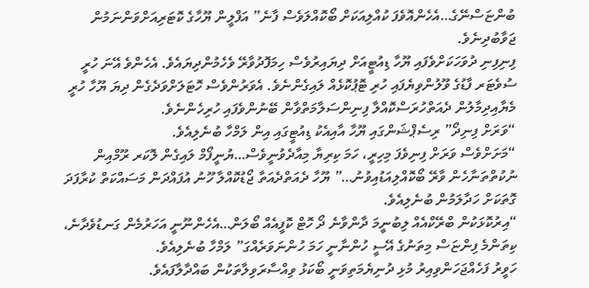ބުންޏަސްނޭގެ…އެހެންއޮވެފަ ކުއްލިއަކަށް ބޯކޮއްލަވެސް ފާނެ” އަފްލީން ޔޫހާގެ ކޮޓަރިއަށްވަންނަމުން ޖަވާބުދިނެވެ.
ފިނިފިނި ދުވަހަކަށްވެފައި ޔޫހާ ޑިއުޓީއަށް ދިޔައިރުވެސް ހިމަފޮދުވާރޭ ވެހެމުންދިޔައެވެ. އެހެންވެ އޭނަ ހުރީ ސުވެޓަރ ފާޑުގެ ވޫލުންވިޔެފައި ހުރި ޓޮޕުކޮޅެއް ލައިގެންނެވެ. އެވަރުންވެސް ހޮޓަލަށްވަދެގެން ދިޔަ ޔޫހާ ހުރީ މެޔާއިދިމާލުން ދެއަތްހުރަސްކޮއްލާ ފިނިންސަލާމަތްވާން ބޭނުންވެފައި ހުރިހެންނެވެ.
“ވަރަށް ފިނިދޯ” ރިސެޕްޝަންގައި ޔޫހާ އާއިއެކު ޑިއުޓީގައި އިން ލަމްހާ ބުނެލިއެވެ.
“މަށަށްވެސް ވަރަށް ފިނިވެފަ މިހިރީ، ހަމަ ކިރިޔާ މިއާދެވުނީވެސް…ޔުނީފޯމް ލައިގެން ލޮކަރ ރޫމްއިން ނުކުތްތަނާހެން ވާރޭ ބޯކޮއްލިއަޑުއިވުނު…” ޔޫހާ ދެއަތްދެއަތާ ޖޯޑުކޮއްލާ ހޫނު އުފައްދަން މަސައްކަތް ކުރާފަދަ ގޮތަކަށް ހަދާލަމުން ބުނެލިއެވެ.
“އިރުކޮޅަކުން ބްރޭކްއެއް ލިބުނީމަ ދާންވާނެ ދޯ ހޮޓް ކޮފީއެއް ބޯލަން…އެހެންނޫނީ އަހަރުމެން ގަނޑުވެދާނެ، ކިތަންމެ ފިންޏަސް މިތަނުގެ އޭސީ ހުންނާނީ ހަމަ ހުންނަވަރެއްގަ” ލަމްހާ ބުނެލިއެވެ.
ހަވީރު ފަހެއްޖަހަންވިއިރު މުޅި ދުނިޔެމަތިވަނީ ބޯކަޅު ވިއްސާރަވިލާތަކުން ބައްދާލާފައެވެ.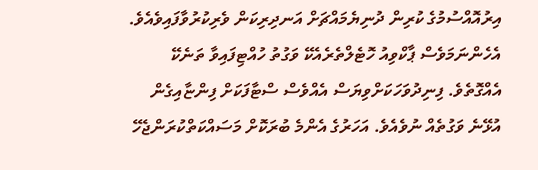އިރުއޮއްސުމުގެ ކުރިން ދުނިޔެމައްޗަށް އަނދިރިކަން ވެރިކުރުވާފައިވެއެވެ. އެހެންނަމަވެސް ޕާކްވިއު ހޮޓެލްތެރެއެކޭ ވަގުތު ހުއްޓިފައިވާ ތަނެކޭ އެއްގޮތެވެ. ފިނިދުވަހަކަށްވިޔަސް އެއްވެސް ސްޓާފަކަށް ފިންޏާއިގެން އުޅޭނެ ވަގުތެއް ނުވެއެވެ. އަހަރުގެ އެންމެ ބުރަކޮށް މަސައްކަތްކުރަންޖެހޭ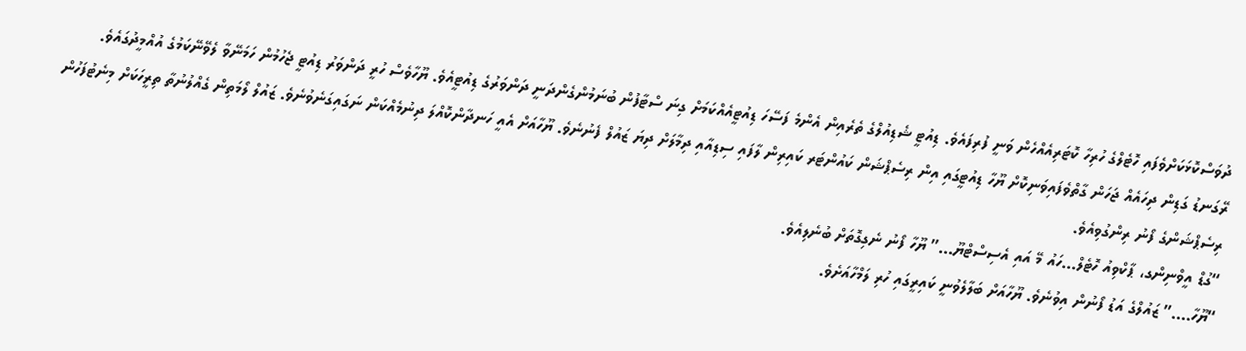ދުވަސްކޮޅަކަށްވެފައި ހޮޓެލްގެ ހުރިހާ ކޮޓަރިއެއްހެން ވަނީ ފުރިފައެވެ. ޑިއުޓީ ޝެޑިއުލްގެ ތެރެއިން އެންމެ ފަސޭހަ ޑިއުޓީއެއްކަމަށް ގިނަ ސްޓާފުން ބުނަމުންގެންދަނީ ދަންވަރުގެ ޑިއުޓީއެވެ. ޔޫހާވެސް ހުރީ ދަންވަރު ޑިއުޓީ ޖެހުމުން ހަމަނޭވާ ލެވޭނޭކަމުގެ އުއްމީދުގައެވެ.
ރޭގަނޑު ގަޑިން ދިހައެއް ޖަހަން ގާތްވެފައިވަނިކޮށް ޔޫހާ ޑިއުޓީގައި އިން ރިސެޕްޝަން ކައުންޓަރ ކައިރިން ލާފައި ސިޑިއާއި ދިމާލަށް ދިޔަ ޒައުލް ފެނުނެވެ. ޔޫހާއަށް އެއީ ހަނދާންކޮއްލަ ދިނުމެއްކަން ނަގައިގަނެވުނެވެ. ޒައުލް ލޯމަތިން ގެއްލުނުތާ ތިރީހަކަށް މިނެޓުފަހުން ރިސެޕްޝަންގެ ފޯނު ރިންގުވިއެވެ.
“ގުޑް އީވްނިންގ، ޕާކްވިއު ހޮޓެލް…ހައު މޭ އައި އެސިސްޓްޔޫ…” ޔޫހާ ފޯނު ނެގިގޮތަށް ބުނެލިއެވެ.
“ޔޫހާ….” ޒައުލްގެ އަޑު ފޯނުން އިވުނެވެ. ޔޫހާއަށް ބަލާލެވުނީ ކައިރީގައި ހުރި ލަމްހާއަށެވެ.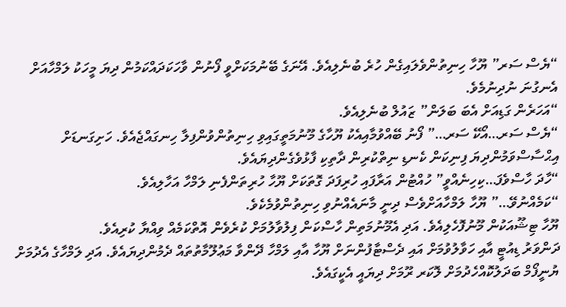“ޔެސް ސަރ” ޔޫހާ ހިނިތުންވެލައިގެން ހުރެ ބުނެލިއެވެ. އޭނަގެ ބޭނުމަކަށްވީ ފޯނުން ވާހަކަދައްކަމުން ދިޔަ މީހަކު ލަމްހާއަށް އެނގުނަ ނުދިނުމެވެ.
“އަހަރެން ގަޑިއަށް އެބަ ބަލަން” ޒައުލް ބުނެލިއެވެ.
“ޔެސް ސަރ…އޯކޭ ސަރ…” ފޯނު ބޭއްވުމާއިއެކު ޔޫހާގެ މޫނުމަތީގައިވި ހިނިތުންވުންފިލާ ހިނގައްޖެއެވެ. ހަށިގަނޑަށް އިޙްސާސްވަމުންދިޔަ ފިނިކަން ކެނޑި ނިތްކުރިން ދާތިކި ފާޅުވެގެންދިޔައެވެ.
“ހާދަ ހާސްވެފަ…ކިހިނެއްވީ” ހުއްޓުން އަރާފައި ހުރިފަދަ ގޮތަކަށް ޔޫހާ ހުރިތަންފެނި ލަމްހާ އަހާލިއެވެ.
“ކަމެއްނުވޭ…” ޔޫހާ ލަމްހާއަށްވެސް ދިނީ މާނައެއްނުވި ހިނިތުންވުމެކެވެ.
ޔޫހާ ޓިޝޫއަކުން މޫނުފޮހެލިއެވެ. އަދި އެމޫނުމަތިން ހާސްކަން ފިލުވާލުމަށް ކުރެވެން އޮތްކަމެއް ވިއްޔާ ކުރިއެވެ.
ދަންވަރު ޑިއުޓީ އާއި ހަވާލުވުމަށް އައި ދެސްޓާފުންނަށް ޔޫހާ އާއި ލަމްހާ ދޭންވާ މަޢުލޫމާތުތައް ދެމުންދިޔައެވެ. އަދި ލަމްހާގެ އެދުމަށް ޔުނީފޯމް ބަދަލުކޮއްހެދުމަށް ލޮކަރ ރޫމަށް ދިޔައީ އެކީގައެވެ.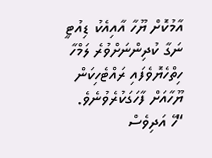އާމުކޮށް ޔޫހާ އާއިއެކު ޑިއުޓީ ނަގާ ކުދިންނަށްވުރެ ލަމްހާ ހިތްހެޔޮވެފައި ރައްޓެހިކަން ޔޫހާއަށް ފާހަގަކުރެވުނެވެ.
“ހޭ އަދިވެސް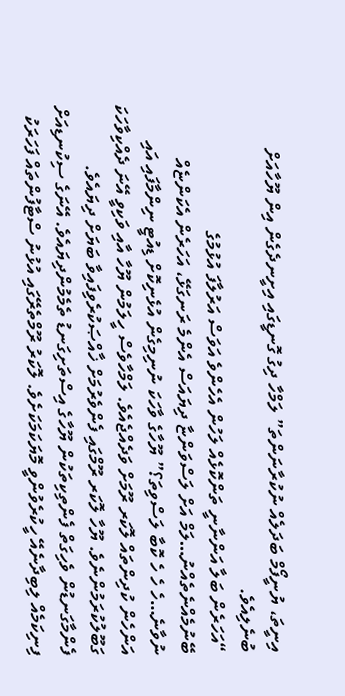އިނީތަ، ޔުނީފޯމް ބަދަލެއް ނުކުރާނަންތަ” ލަމްހާ ދިގު ގޮނޑީގައި އިށީނދެގެން އިން ޔޫހާއަށް ބުނެލިއެވެ.
“އަހަރެން ބަލާ އަންނާނީ ތަންކޮޅެއް ލަހުން އެހެންވެ އަވަސް އަރުލާފަ އުޅުމުގެ ބޭނުމެއްނެތެއްނު…ލަމް އަށް ލަސްވަންޏާ ދިޔައަސް އެންމެ ރަނގަޅޭ، އަހަރެން އެކަންޏެއް ނުވާނެ…ހެ ހެ ހެ ކޮބާ ލަސްވިތަ؟” ޔޫހާގެ ވާހަކަ ނުނިމިގެން އުޅެނިކޮށް ޑިއުޓީ ނިންމާފައި އައި އަންހެން ކުދިންތައް ލޮކަރ ރޫމަށް ވަދެއްޖެއެވެ. ލަމްހާވެސް ހީލަމުން ޔޫހާ އާއި ވަކިވީ އޭނަ ދެއްކިވާހަކަ ގަބޫލުކުރަމުންނެވެ. ޔޫހާ ލޮކަރ ރޫމްގައި ފެންވެރުމަށް ޚާއްޞަކުރެވިފައިވާ ބަޔަށް ދިޔައެވެ. ފެންމާގަނޑުން ވެހިގަތް ފެންތިކިތަކުން ޔޫހާގެ އިސްތަށިގަނޑު ތެމެމުންދިޔައެވެ. އޭނަގެ ސިކުނޑިއަށް ފިނިކަމެއް ލިބިދާނެއޭ ހީކުރެވުންވީ މޮޔަކަމަކަށެވެ. ލޮކަރު ރޫމްތެރޭގައި އުޅުނު ސްޓާފުންތައް ފަހަރަކު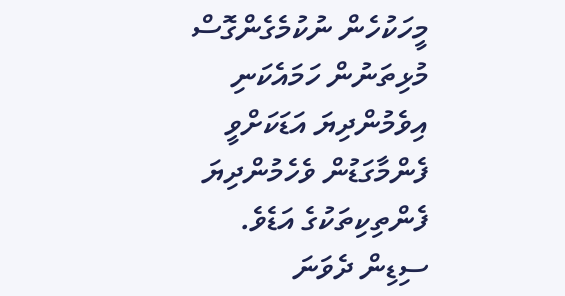މީހަކުހެން ނުކުމެގެންގޮސް މުޅިތަނުން ހަމައެކަނި އިވެމުންދިޔަ އަޑަކަށްވީ ފެންމާގަޑުން ވެހެމުންދިޔަ ފެންތިކިތަކުގެ އަޑެވެ.
ސިޑިން ދެވަނަ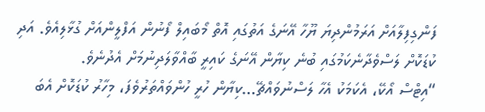ފަންގިފިލާއަށް އަރަމުންދިޔަ ޔޫހާ އޭނަގެ އަތުގައި އޮތް މޯބައިލް ފޯނުން އަފްލީންއަށް ގުޅާލިއެވެ. އަދި ކުޑަކޮށް ލަސްވެދާނެކަމުގައި ބުނެ ކިޔާން އޭނަގެ ކައިރީ ބާއްވާލަދިނުމަށް އެދުނެވެ.
“އިޓްސް އޯކޭ، އެކަމަކު އެހާ ލަސްނުވައްޗޭ…ކިޔާން ހުރީ ހުންވައްތަރުވެފަ، މިހާރު ކުޑަކޮށް އެބަ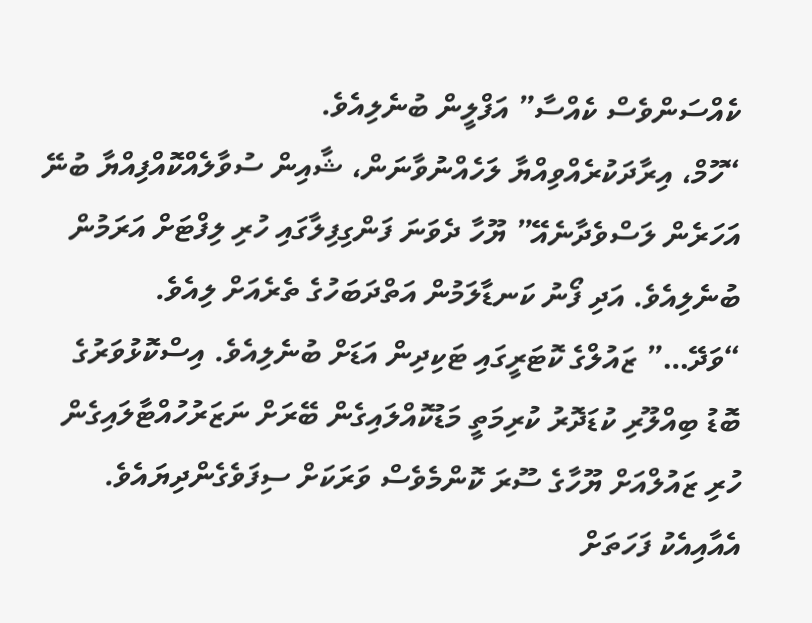ކެއްސަންވެސް ކެއްސާ” އަފްލީން ބުނެލިއެވެ.
“ހޫމް، އިރާދަކުރެއްވިއްޔާ ލަހެއްނުވާނަން، ޝާއިން ސުވާލެއްކޮއްފިއްޔާ ބުނޭ އަހަރެން ލަސްވެދާނެއޭ” ޔޫހާ ދެވަނަ ފަންގިފިލާގައި ހުރި ލިފްޓަށް އަރަމުން ބުނެލިއެވެ. އަދި ފޯނު ކަނޑާލަމުން އަތްދަބަހުގެ ތެރެއަށް ލިއެވެ.
“ވަދޭ…” ޒައުލްގެ ކޮޓަރީގައި ޓަކިދިން އަޑަށް ބުނެލިއެވެ. އިސްކޮޅުވަރުގެ ބޮޑު ބިއްލޫރި ކުޑަދޮރު ކުރިމަތީ މަޑުކޮއްލައިގެން ބޭރަށް ނަޒަރުހުއްޓާލައިގެން ހުރި ޒައުލްއަށް ޔޫހާގެ ސޫރަ ކޮންމެވެސް ވަރަކަށް ސިފަވެގެންދިޔައެވެ. އެއާއިއެކު ފަހަތަށް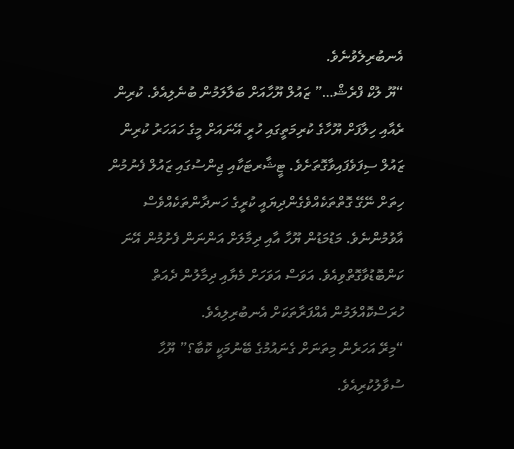އެނބުރިލެވުނެވެ.
“ޔޫ ލުކް ފްރެޝް…” ޒައުލް ޔޫހާއަށް ބަލާލަމުން ބުނެލިއެވެ. ކުރިން ރެއާއި ހިލާފަށް ޔޫހާގެ ކުރިމަތީގައި ހުރީ އޭނައަށް މީގެ ހައަހަރު ކުރިން ޒައުލް ސިފަވެފައިވާގޮތަށެވެ. ޓީޝާރޓަކާއި ޖިންސުގައި ޒައުލް ފެނުމުން ހިތަށް ނޭގޭ ގޮތްތަކެއްވެގެންދިޔައީ ކުރީގެ ހަނދާންތަކެއްވެސް އާވުމުންނެވެ. މަޑުމަޑުން ޔޫހާ އާއި ދިމާލަށް އަންނަން ފެށުމުން އޭނަ ކަންބޮޑުވާގޮތްވިއެވެ. އަވަސް އަވަހަށް މެޔާއި ދިމާލުން ދެއަތް ހުރަސްކޮއްލަމުން އެއްފަރާތަކަށް އެނބުރިލިއެވެ.
“މިރޭ އަހަރެން މިތަނަށް ގެނައުމުގެ ބޭނުމަކީ ކޮބާ؟” ޔޫހާ ސުވާލުކުރިއެވެ.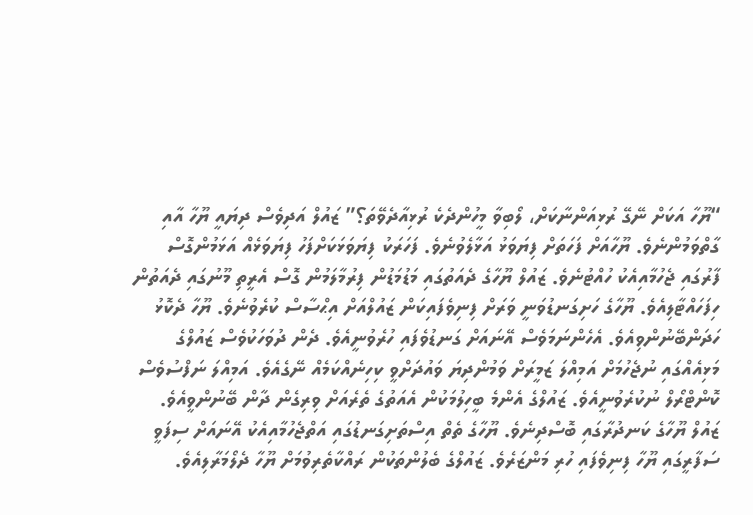“ޔޫހާ އަކަށް ނޭގޭ ރުޅިއަންނާކަށް، ލޯބިވާ މީހުންދެކެ ރުޅިއާދެވޭތަ؟” ޒައުލް އަދިވެސް ދިޔައީ ޔޫހާ އާއި ގާތްވަމުންނެވެ. ޔޫހާއަށް ފަހަތަށް ފިޔަވަޅު އަޅާލެވުނެވެ. ފަހަރަކު ފިޔަވަޅަކަށްފަހު ފިޔަވަޅެއް އަޅަމުންގޮސް ފާރުގައި ޖެހުމާއިއެކު ހުއްޓުނެވެ. ޒައުލް ޔޫހާގެ ދެއަތުގައި މަޑުމަޑުން ފިރުމާލަމުން ގޮސް އެރީތި މޫނުގައި ދެއަތުން ހިފަހައްޓާލިއެވެ. ޔޫހާގެ ހަށިގަނޑުވަނީ ވަރަށް ފިނިވެފައިކަން ޒައުލްއަށް އިޙްސާސް ކުރެވުނެވެ. ޔޫހާ ދެކޮޅު ހަދަންބޭނުންވިއެވެ. އެހެންނަމަވެސް އޭނައަށް ގަނޑުވެފައި ހުރެވުނީއެވެ. ދެން ދުވަހަކުވެސް ޒައުލްގެ މަޅިއެއްގައި ނުޖެހުމަށް އަމިއްލަ ޒަމީރަށް ވަމުންދިޔަ ވައުދަށްވީ ކިހިނެއްކަމެއް ނޭގެއެވެ. އަމިއްލަ ނަފްސުވެސް ކޮންޓްރޯލް ނުކުރެވުނީއެވެ. ޒައުލްގެ އެންމެ ބީހިލުމަކުން އެއަތުގެ ތެރެއަށް ވިރިގެން ދާން ބޭނުންވީއެވެ. ޒައުލް ޔޫހާގެ ކަނދުރާގައި ބޮސްދިނެވެ. ޔޫހާގެ ތެތް އިސްތަށިގަނޑުގައި އަތްޖެހުމާއިއެކު އޭނައަށް ސިފަވީ ސަފާރީގައި ޔޫހާ ފިނިވެފައި ހުރި މަންޒަރެވެ. ޒައުލްގެ ބެލުންތަކުން ރައްކާތެރިވުމަށް ޔޫހާ ދެލޯމަރާލިއެވެ.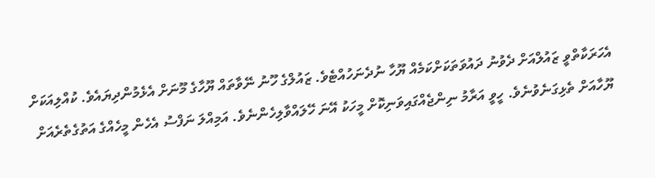އެހަރަކާތްވީ ޒައުލްއަށް ދެވުނު ދައުވަތަކަށްކަމެއް ޔޫހާ ނުދެނަހުއްޓެވެ. ޒައުލްގެ ހޫނު ނޭވާތައް ޔޫހާގެ މޫނަށް އެޅެމުންދިޔައެވެ. ކުއްލިއަކަށް ޔޫހާއަށް ތެޅިގަނެވުނެވެ. ހީވީ އަރާމު ނިންޖެއްގައިވަނިކޮށް މީހަކު އޭނަ ހޭލައްވާލިހެންނެވެ. އަމިއްލަ ނަފްސު އެހެން މީހެއްގެ އަތުގެތެރެއަށް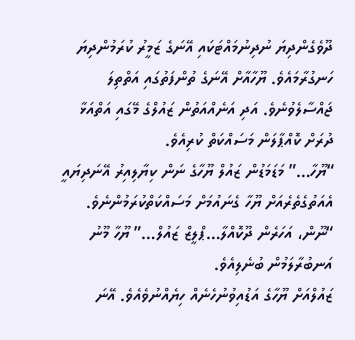ދޫވެގެންދިޔަ ނުދިނުމައްޓަކައި އޭނަގެ ޒަމީރު ކުރަމުންދިޔަ ހަނގުރާމައެވެ. ޔޫހާއާށް އޭނަގެ ތުންފަތުގައި އަތްތިލަ ޖައްސާލެވުނެވެ. އަދި އަނެއްއަތުން ޒައުލްގެ މޭގައި އަތްއަޅާ ދުރަށް ކޮއްޕާލަން މަސައްކަތް ކުރިއެވެ.
“ޔޫހާ…” މަޑަމަޑުން ޒައުލް ޔޫހާގެ ނަން ކިޔާލިއިރު އޭނަދިޔައީ އެއަތުގެތެރެއަށް ޔޫހާ ގެނައުމަށް މަސައްކަތްކުރަމުންނެވެ.
“ނޫން، އަހަރެން ދޫކޮއްލާ…ޕްލީޒް ޒައުލް…” ޔޫހާ މޫނު އަނބުރާލަމުން ބުނެލިއެވެ.
ޒައުލްއަށް ޔޫހާގެ އަޑުއިވުނުހެނެއް ހިޔެއްނުވެއެވެ. އޭނަ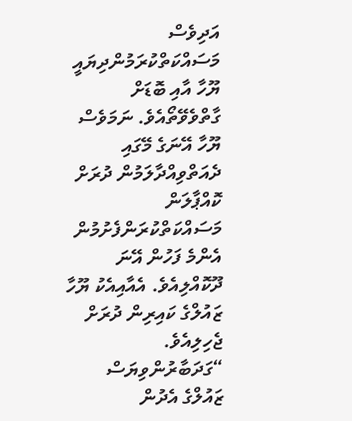އަދިވެސް މަސައްކަތްކުރަމުންދިޔައީ ޔޫހާ އާއި ބޮޑަށް ގާތްވެވޭތޯއެވެ. ނަމަވެސް ޔޫހާ އޭނަގެ މޭގައި ދެއަތްވިއްދާލަމުން ދުރަށް ކޮއްޕާލަން މަސައްކަތްކުރަންފެށުމުން އެންމެ ފަހުން އޭނަ ދޫކޮއްލިއެވެ. އެއާއިއެކު ޔޫހާ ޒައުލްގެ ކައިރިން ދުރަށް ޖެހިލިއެވެ.
“ގަދަބާރުންވިޔަސް ޒައުލްގެ އެދުން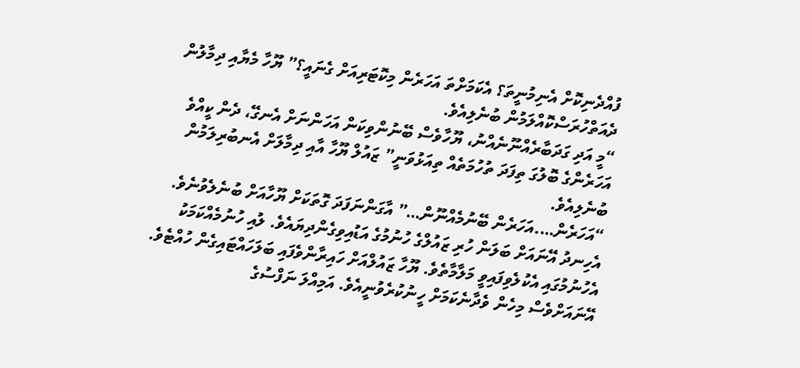ފުއްދެނިކޮށް އެނިމުނީތަ؟ އެކަމަށްތަ އަހަރެން މިކޮޓަރިއަށް ގެނައީ؟” ޔޫހާ މެޔާއި ދިމާލުން ދެއަތްހުރަސްކޮއްލަމުން ބުނެލިއެވެ.
“މީ އަދި ގަދަބާރެއްނޫނެއްނު، ޔޫހާވެސް ބޭނުންވިކަން އަހަންނަށް އެނގޭ، ދެން ކީއްވެ އަހަރެންގެ ބޮލުގަ ތިފަދަ ތުހުމަތެއް ތިއަޅުވަނީ” ޒައުލް ޔޫހާ އާއި ދިމާލަށް އެނބުރިލަމުން ބުނެލިއެވެ.
“އަހަރެން….އަހަރެން ބޭނުމެއްނޫން…” އާގަންނަފަދަ ގޮތަކަށް ޔޫހާއަށް ބުނެލެވުނެވެ. އެހިނދު އޭނައަށް ބަލަން ހުރި ޒައުލްގެ ހުނުމުގެ އަޑުއިވިގެންދިޔައެވެ. ލުއި ހުނުމެއްކަމަކު އެހުނުމުގައި އެކުލެވިފައިވީ މަލާމާތެވެ. ޔޫހާ ޒައުލްއަށް ހައިރާންވެފައި ބަލަހައްޓައިގެން ހުއްޓެވެ. އޭނައަށްވެސް މިހެން ވެދާނެކަމަށް ހީނުކުރެވުނީއެވެ. އަމިއްލަ ނަފްސުގެ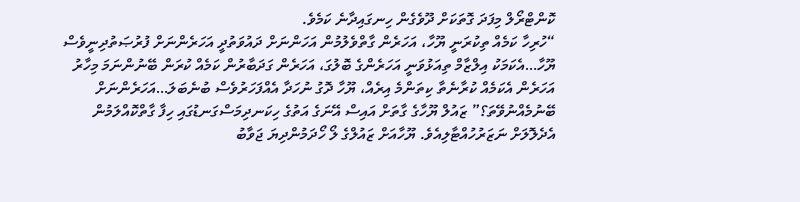ކޮންޓްރޯލް މިފަދަ ގޮތަކަށް ދޫވެގެން ހިނގައިދާނެ ކަމެވެ.
“ހުރިހާ ކަމެއް ތިކުރަނީ ޔޫހާ، އަހަރެން ގާތްވެލުމުން އަހަންނަށް ދައުވަތުދީ އަހަރެންނަށް ފުރުޞަތުދިނީވެސް ޔޫހާ…އެކަމަކު އިލްޒާމް ތިއަޅުވަނީ އަހަރެންގެ ބޮލުގަ، އަހަރެން ގަދަބާރުން ކަމެއް ކުރަން ބޭނުންނަމަ މިހާރު އަހަރެން އެކަމެއް ކުރާނެތާ ކިތަންމެ އިރެއް، ޔޫހާ ދޮގު ނުހަދާ އެއްފަހަރުވެސް ބުނެބަލަ…އަހަރެންނަށް ބޭނުމެއްނުވޭތަ؟” ޒައުލް ޔޫހާގެ ގާތަށް އައިސް އޭނަގެ އަތުގެ ހިކަނދިމަސްގަނޑުގައި ހިފާ ގާތްކޮއްލަމުން އެދެލޮލަށް ނަޒަރުހުއްޓާލިއެވެ. ޔޫހާއަށް ޒައުލްގެ ލޯ ހޯދަމުންދިޔަ ޖަވާބު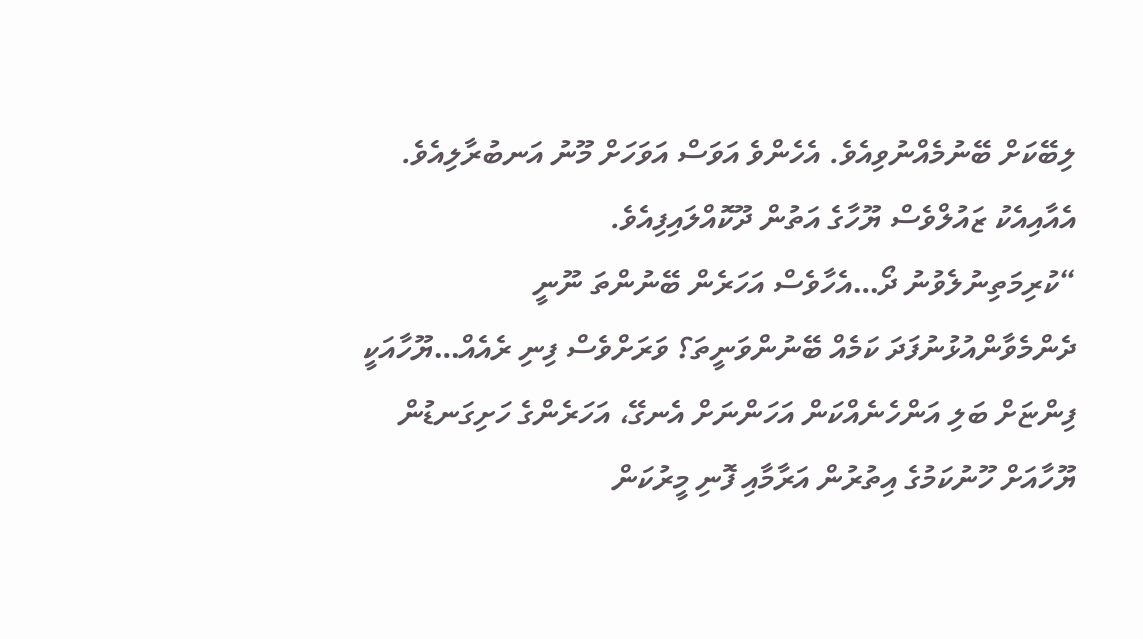ލިބޭކަށް ބޭނުމެއްނުވިއެވެ. އެހެންވެ އަވަސް އަވަހަށް މޫނު އަނބުރާލިއެވެ. އެއާއިއެކު ޒައުލްވެސް ޔޫހާގެ އަތުން ދޫކޮއްލައިފިއެވެ.
“ކުރިމަތިނުލެވުނު ދޯ…އެހާވެސް އަހަރެން ބޭނުންތަ ނޫނީ ދެންމެވާންއުޅުނުފަދަ ކަމެއް ބޭނުންވަނީތަ؟ ވަރަށްވެސް ފިނި ރެއެއް…ޔޫހާއަކީ ފިންޏަށް ބަލި އަންހެނެއްކަން އަހަންނަށް އެނގޭ، އަހަރެންގެ ހަށިގަނޑުން ޔޫހާއަށް ހޫނުކަމުގެ އިތުރުން އަރާމާއި ފޮނި މީރުކަން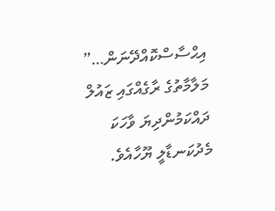އިޙްސާސްކޮއްދޭނަން…” މަލާމާތުގެ ރާގެއްގައި ޒައުލް ދައްކަމުންދިޔަ ވާހަކަ މެދުކަނޑާލީ ޔޫހާއެވެ.